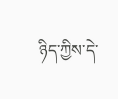ཉིད་ཀྱིས་དེ་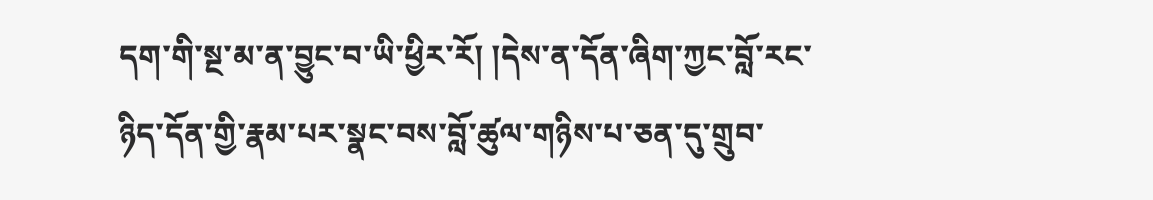དག་གི་སྔ་མ་ན་བྱུང་བ་ཡི་ཕྱིར་རོ། །དེས་ན་དོན་ཞིག་ཀྱང་བློ་རང་ཉིད་དོན་གྱི་རྣམ་པར་སྣང་བས་བློ་ཚུལ་གཉིས་པ་ཅན་དུ་གྲུབ་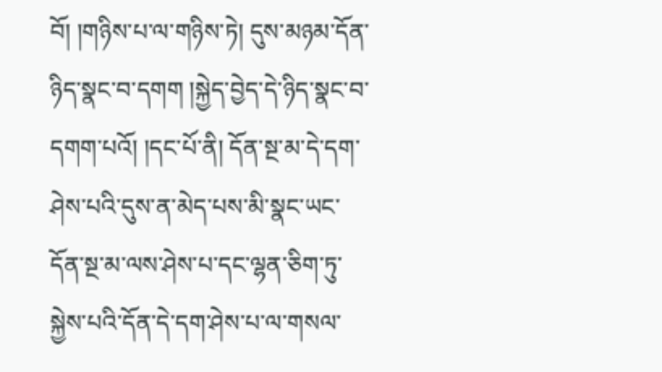བོ། །གཉིས་པ་ལ་གཉིས་ཏེ། དུས་མཉམ་དོན་ཉིད་སྣང་བ་དགག །སྐྱེད་བྱེད་དེ་ཉིད་སྣང་བ་དགག་པའོ། །དང་པོ་ནི། དོན་སྔ་མ་དེ་དག་ཤེས་པའི་དུས་ན་མེད་པས་མི་སྣང་ཡང་དོན་སྔ་མ་ལས་ཤེས་པ་དང་ལྷན་ཅིག་ཏུ་སྐྱེས་པའི་དོན་དེ་དག་ཤེས་པ་ལ་གསལ་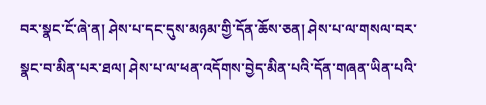བར་སྣང་ངོ་ཞེ་ན། ཤེས་པ་དང་དུས་མཉམ་གྱི་དོན་ཆོས་ཅན། ཤེས་པ་ལ་གསལ་བར་སྣང་བ་མིན་པར་ཐལ། ཤེས་པ་ལ་ཕན་འདོགས་བྱེད་མིན་པའི་དོན་གཞན་ཡིན་པའི་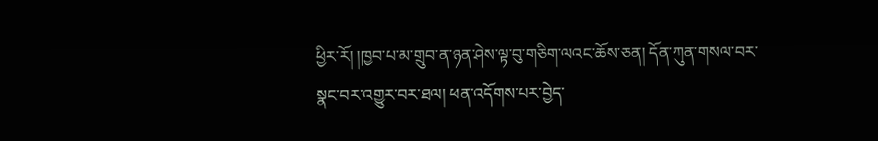ཕྱིར་རོ། །ཁྱབ་པ་མ་གྲུབ་ན་ཉན་ཤེས་ལྟ་བུ་གཅིག་ལའང་ཆོས་ཅན། དོན་ཀུན་གསལ་བར་སྣང་བར་འགྱུར་བར་ཐལ། ཕན་འདོགས་པར་བྱེད་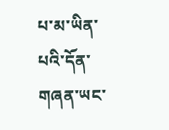པ་མ་ཡིན་པའི་དོན་གཞན་ཡང་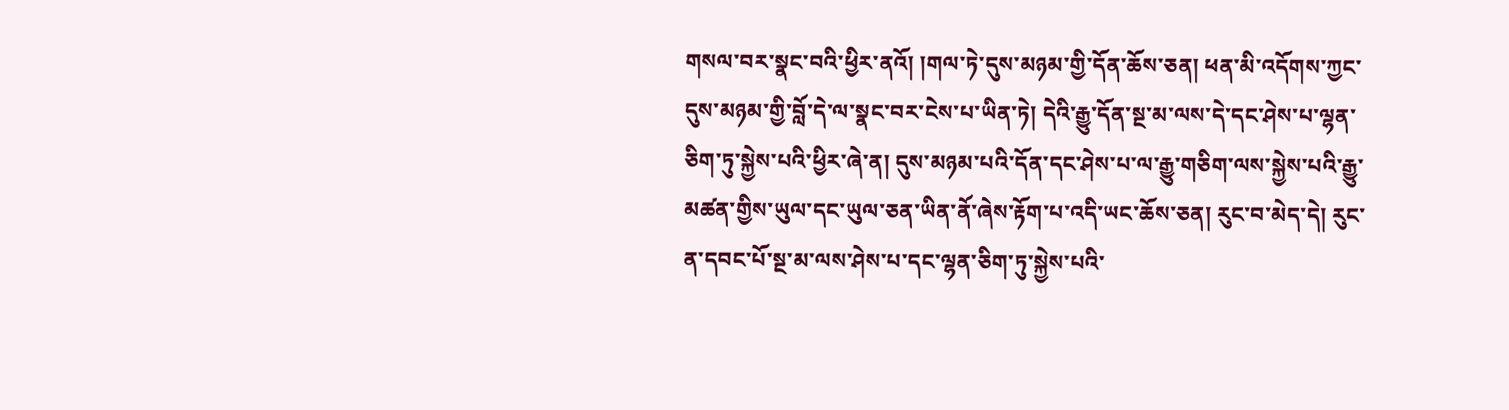གསལ་བར་སྣང་བའི་ཕྱིར་ནའོ། །གལ་ཏེ་དུས་མཉམ་གྱི་དོན་ཆོས་ཅན། ཕན་མི་འདོགས་ཀྱང་དུས་མཉམ་གྱི་བློ་དེ་ལ་སྣང་བར་ངེས་པ་ཡིན་ཏེ། དེའི་རྒྱུ་དོན་སྔ་མ་ལས་དེ་དང་ཤེས་པ་ལྷན་ཅིག་ཏུ་སྐྱེས་པའི་ཕྱིར་ཞེ་ན། དུས་མཉམ་པའི་དོན་དང་ཤེས་པ་ལ་རྒྱུ་གཅིག་ལས་སྐྱེས་པའི་རྒྱུ་མཚན་གྱིས་ཡུལ་དང་ཡུལ་ཅན་ཡིན་ནོ་ཞེས་རྟོག་པ་འདི་ཡང་ཆོས་ཅན། རུང་བ་མེད་དེ། རུང་ན་དབང་པོ་སྔ་མ་ལས་ཤེས་པ་དང་ལྷན་ཅིག་ཏུ་སྐྱེས་པའི་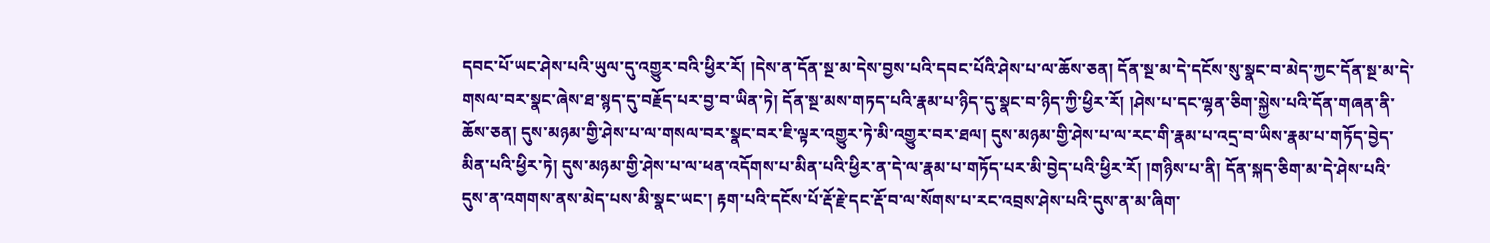དབང་པོ་ཡང་ཤེས་པའི་ཡུལ་དུ་འགྱུར་བའི་ཕྱིར་རོ། །དེས་ན་དོན་སྔ་མ་དེས་བྱས་པའི་དབང་པོའི་ཤེས་པ་ལ་ཆོས་ཅན། དོན་སྔ་མ་དེ་དངོས་སུ་སྣང་བ་མེད་ཀྱང་དོན་སྔ་མ་དེ་གསལ་བར་སྣང་ཞེས་ཐ་སྙད་དུ་བརྗོད་པར་བྱ་བ་ཡིན་ཏེ། དོན་སྔ་མས་གཏད་པའི་རྣམ་པ་ཉིད་དུ་སྣང་བ་ཉིད་ཀྱི་ཕྱིར་རོ། །ཤེས་པ་དང་ལྷན་ཅིག་སྐྱེས་པའི་དོན་གཞན་ནི་ཆོས་ཅན། དུས་མཉམ་གྱི་ཤེས་པ་ལ་གསལ་བར་སྣང་བར་ཇི་ལྟར་འགྱུར་ཏེ་མི་འགྱུར་བར་ཐལ། དུས་མཉམ་གྱི་ཤེས་པ་ལ་རང་གི་རྣམ་པ་འདྲ་བ་ཡིས་རྣམ་པ་གཏོད་བྱེད་མིན་པའི་ཕྱིར་ཏེ། དུས་མཉམ་གྱི་ཤེས་པ་ལ་ཕན་འདོགས་པ་མིན་པའི་ཕྱིར་ན་དེ་ལ་རྣམ་པ་གཏོད་པར་མི་བྱེད་པའི་ཕྱིར་རོ། །གཉིས་པ་ནི། དོན་སྐད་ཅིག་མ་དེ་ཤེས་པའི་དུས་ན་འགགས་ནས་མེད་པས་མི་སྣང་ཡང་། རྟག་པའི་དངོས་པོ་རྡོ་རྗེ་དང་རྡོ་བ་ལ་སོགས་པ་རང་འབྲས་ཤེས་པའི་དུས་ན་མ་ཞིག་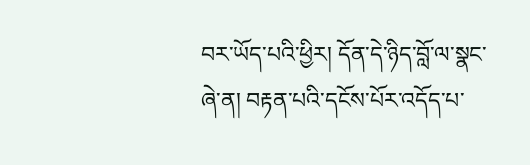བར་ཡོད་པའི་ཕྱིར། དོན་དེ་ཉིད་བློ་ལ་སྣང་ཞེ་ན། བརྟན་པའི་དངོས་པོར་འདོད་པ་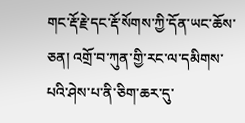གང་རྡོ་རྗེ་དང་རྡོ་སོགས་ཀྱི་དོན་ཡང་ཆོས་ཅན། འགྲོ་བ་ཀུན་གྱི་རང་ལ་དམིགས་པའི་ཤེས་པ་ནི་ཅིག་ཆར་དུ་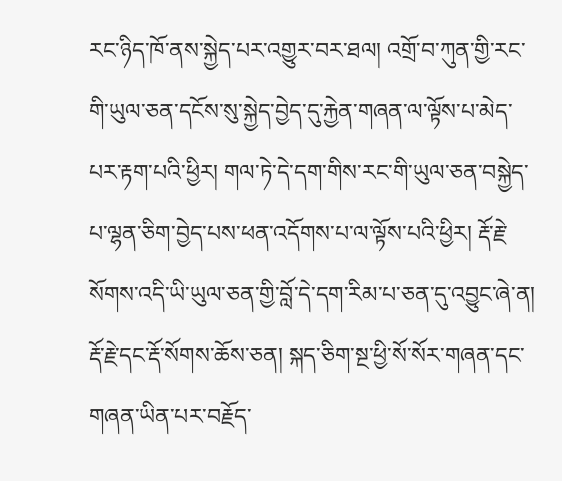རང་ཉིད་ཁོ་ནས་སྐྱེད་པར་འགྱུར་བར་ཐལ། འགྲོ་བ་ཀུན་གྱི་རང་གི་ཡུལ་ཅན་དངོས་སུ་སྐྱེད་བྱེད་དུ་རྐྱེན་གཞན་ལ་ལྟོས་པ་མེད་པར་རྟག་པའི་ཕྱིར། གལ་ཏེ་དེ་དག་གིས་རང་གི་ཡུལ་ཅན་བསྐྱེད་པ་ལྷན་ཅིག་བྱེད་པས་ཕན་འདོགས་པ་ལ་ལྟོས་པའི་ཕྱིར། རྡོ་རྗེ་སོགས་འདི་ཡི་ཡུལ་ཅན་གྱི་བློ་དེ་དག་རིམ་པ་ཅན་དུ་འབྱུང་ཞེ་ན། རྡོ་རྗེ་དང་རྡོ་སོགས་ཆོས་ཅན། སྐད་ཅིག་སྔ་ཕྱི་སོ་སོར་གཞན་དང་གཞན་ཡིན་པར་བརྗོད་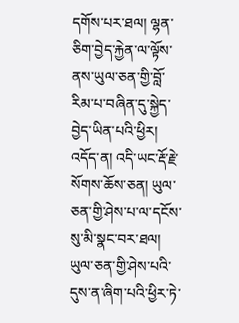དགོས་པར་ཐལ། ལྷན་ཅིག་བྱེད་རྐྱེན་ལ་ལྟོས་ནས་ཡུལ་ཅན་གྱི་བློ་རིམ་པ་བཞིན་དུ་སྐྱེད་བྱེད་ཡིན་པའི་ཕྱིར། འདོད་ན། འདི་ཡང་རྡོ་རྗེ་སོགས་ཆོས་ཅན། ཡུལ་ཅན་གྱི་ཤེས་པ་ལ་དངོས་སུ་མི་སྣང་བར་ཐལ། ཡུལ་ཅན་གྱི་ཤེས་པའི་དུས་ན་ཞིག་པའི་ཕྱིར་ཏེ་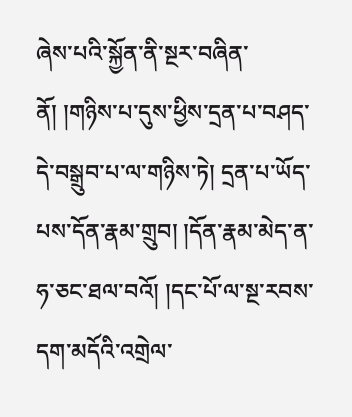ཞེས་པའི་སྐྱོན་ནི་སྔར་བཞིན་ནོ། །གཉིས་པ་དུས་ཕྱིས་དྲན་པ་བཤད་དེ་བསྒྲུབ་པ་ལ་གཉིས་ཏེ། དྲན་པ་ཡོད་པས་དོན་རྣམ་གྲུབ། །དོན་རྣམ་མེད་ན་ཧ་ཅང་ཐལ་བའོ། །དང་པོ་ལ་སྔ་རབས་དག་མདོའི་འགྲེལ་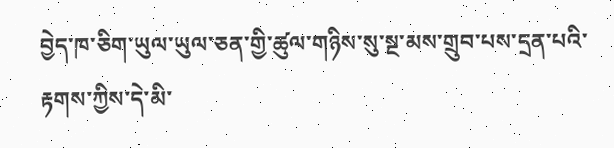བྱེད་ཁ་ཅིག་ཡུལ་ཡུལ་ཅན་གྱི་ཚུལ་གཉིས་སུ་སྔ་མས་གྲུབ་པས་དྲན་པའི་རྟགས་ཀྱིས་དེ་མི་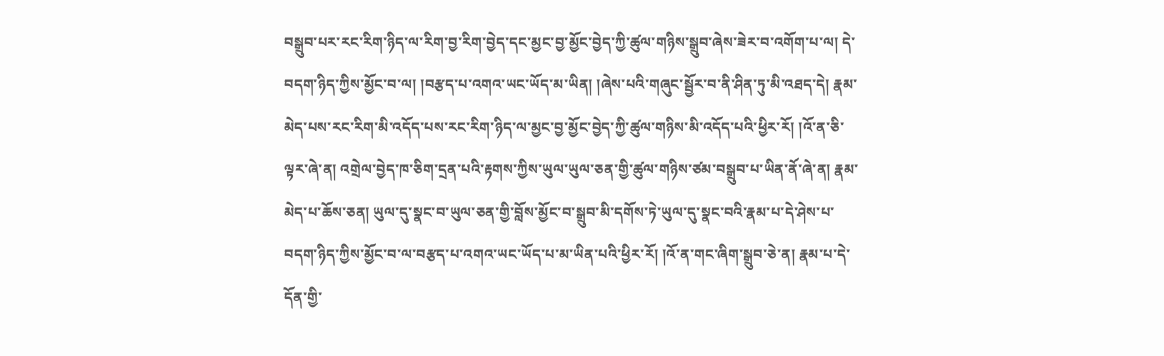བསྒྲུབ་པར་རང་རིག་ཉིད་ལ་རིག་བྱ་རིག་བྱེད་དང་མྱང་བྱ་མྱོང་བྱེད་ཀྱི་ཚུལ་གཉིས་སྒྲུབ་ཞེས་ཟེར་བ་འགོག་པ་ལ། དེ་བདག་ཉིད་ཀྱིས་མྱོང་བ་ལ། །བརྩད་པ་འགའ་ཡང་ཡོད་མ་ཡིན། །ཞེས་པའི་གཞུང་སྦྱོར་བ་ནི་ཤིན་ཏུ་མི་འཐད་དེ། རྣམ་མེད་པས་རང་རིག་མི་འདོད་པས་རང་རིག་ཉིད་ལ་མྱང་བྱ་མྱོང་བྱེད་ཀྱི་ཚུལ་གཉིས་མི་འདོད་པའི་ཕྱིར་རོ། །འོ་ན་ཅི་ལྟར་ཞེ་ན། འགྲེལ་བྱེད་ཁ་ཅིག་དྲན་པའི་རྟགས་ཀྱིས་ཡུལ་ཡུལ་ཅན་གྱི་ཚུལ་གཉིས་ཙམ་བསྒྲུབ་པ་ཡིན་ནོ་ཞེ་ན། རྣམ་མེད་པ་ཆོས་ཅན། ཡུལ་དུ་སྣང་བ་ཡུལ་ཅན་གྱི་བློས་མྱོང་བ་སྒྲུབ་མི་དགོས་ཏེ་ཡུལ་དུ་སྣང་བའི་རྣམ་པ་དེ་ཤེས་པ་བདག་ཉིད་ཀྱིས་མྱོང་བ་ལ་བརྩད་པ་འགའ་ཡང་ཡོད་པ་མ་ཡིན་པའི་ཕྱིར་རོ། །འོ་ན་གང་ཞིག་སྒྲུབ་ཅེ་ན། རྣམ་པ་དེ་དོན་གྱི་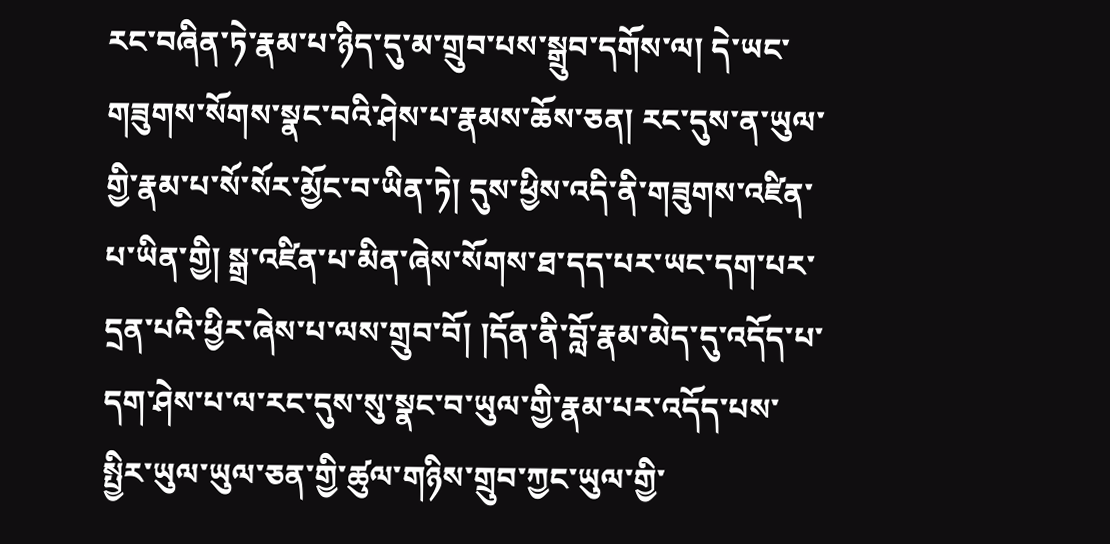རང་བཞིན་ཏེ་རྣམ་པ་ཉིད་དུ་མ་གྲུབ་པས་སྒྲུབ་དགོས་ལ། དེ་ཡང་གཟུགས་སོགས་སྣང་བའི་ཤེས་པ་རྣམས་ཆོས་ཅན། རང་དུས་ན་ཡུལ་གྱི་རྣམ་པ་སོ་སོར་མྱོང་བ་ཡིན་ཏེ། དུས་ཕྱིས་འདི་ནི་གཟུགས་འཛིན་པ་ཡིན་གྱི། སྒྲ་འཛིན་པ་མིན་ཞེས་སོགས་ཐ་དད་པར་ཡང་དག་པར་དྲན་པའི་ཕྱིར་ཞེས་པ་ལས་གྲུབ་བོ། །དོན་ནི་བློ་རྣམ་མེད་དུ་འདོད་པ་དག་ཤེས་པ་ལ་རང་དུས་སུ་སྣང་བ་ཡུལ་གྱི་རྣམ་པར་འདོད་པས་སྤྱིར་ཡུལ་ཡུལ་ཅན་གྱི་ཚུལ་གཉིས་གྲུབ་ཀྱང་ཡུལ་གྱི་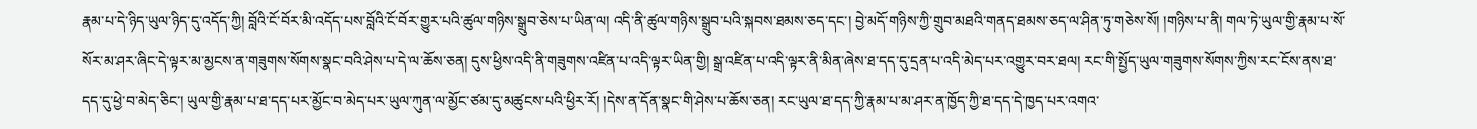རྣམ་པ་དེ་ཉིད་ཡུལ་ཉིད་དུ་འདོད་ཀྱི། བློའི་ངོ་བོར་མི་འདོད་པས་བློའི་ངོ་བོར་གྱུར་པའི་ཚུལ་གཉིས་སྒྲུབ་ཅེས་པ་ཡིན་ལ། འདི་ནི་ཚུལ་གཉིས་སྒྲུབ་པའི་སྐབས་ཐམས་ཅད་དང་། བྱེ་མདོ་གཉིས་ཀྱི་གྲུབ་མཐའི་གནད་ཐམས་ཅད་ལ་ཤིན་ཏུ་གཅེས་སོ། །གཉིས་པ་ནི། གལ་ཏེ་ཡུལ་གྱི་རྣམ་པ་སོ་སོར་མ་ཤར་ཞིང་དེ་ལྟར་མ་མྱངས་ན་གཟུགས་སོགས་སྣང་བའི་ཤེས་པ་དེ་ལ་ཆོས་ཅན། དུས་ཕྱིས་འདི་ནི་གཟུགས་འཛིན་པ་འདི་ལྟར་ཡིན་གྱི། སྒྲ་འཛིན་པ་འདི་ལྟར་ནི་མིན་ཞེས་ཐ་དད་དུ་དྲན་པ་འདི་མེད་པར་འགྱུར་བར་ཐལ། རང་གི་སྤྱོད་ཡུལ་གཟུགས་སོགས་ཀྱིས་རང་ངོས་ནས་ཐ་དད་དུ་ཕྱེ་བ་མེད་ཅིང་། ཡུལ་གྱི་རྣམ་པ་ཐ་དད་པར་མྱོང་བ་མེད་པར་ཡུལ་ཀུན་ལ་མྱོང་ཙམ་དུ་མཚུངས་པའི་ཕྱིར་རོ། །དེས་ན་དོན་སྣང་གི་ཤེས་པ་ཆོས་ཅན། རང་ཡུལ་ཐ་དད་ཀྱི་རྣམ་པ་མ་ཤར་ན་ཁྱོད་ཀྱི་ཐ་དད་དེ་ཁྱད་པར་འགའ་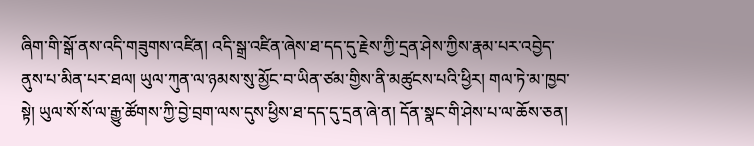ཞིག་གི་སྒོ་ནས་འདི་གཟུགས་འཛིན། འདི་སྒྲ་འཛིན་ཞེས་ཐ་དད་དུ་རྗེས་ཀྱི་དྲན་ཤེས་ཀྱིས་རྣམ་པར་འབྱེད་ནུས་པ་མིན་པར་ཐལ། ཡུལ་ཀུན་ལ་ཉམས་སུ་མྱོང་བ་ཡིན་ཙམ་གྱིས་ནི་མཚུངས་པའི་ཕྱིར། གལ་ཏེ་མ་ཁྱབ་སྟེ། ཡུལ་སོ་སོ་ལ་རྒྱུ་ཚོགས་ཀྱི་བྱེ་བྲག་ལས་དུས་ཕྱིས་ཐ་དད་དུ་དྲན་ཞེ་ན། དོན་སྣང་གི་ཤེས་པ་ལ་ཆོས་ཅན།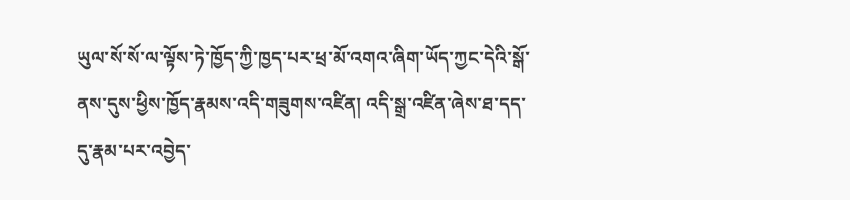ཡུལ་སོ་སོ་ལ་ལྟོས་ཏེ་ཁྱོད་ཀྱི་ཁྱད་པར་ཕྲ་མོ་འགའ་ཞིག་ཡོད་ཀྱང་དེའི་སྒོ་ནས་དུས་ཕྱིས་ཁྱོད་རྣམས་འདི་གཟུགས་འཛིན། འདི་སྒྲ་འཛིན་ཞེས་ཐ་དད་དུ་རྣམ་པར་འབྱེད་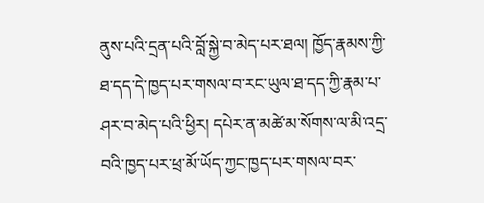ནུས་པའི་དྲན་པའི་བློ་སྐྱེ་བ་མེད་པར་ཐལ། ཁྱོད་རྣམས་ཀྱི་ཐ་དད་དེ་ཁྱད་པར་གསལ་བ་རང་ཡུལ་ཐ་དད་ཀྱི་རྣམ་པ་ཤར་བ་མེད་པའི་ཕྱིར། དཔེར་ན་མཚེ་མ་སོགས་ལ་མི་འདྲ་བའི་ཁྱད་པར་ཕྲ་མོ་ཡོད་ཀྱང་ཁྱད་པར་གསལ་བར་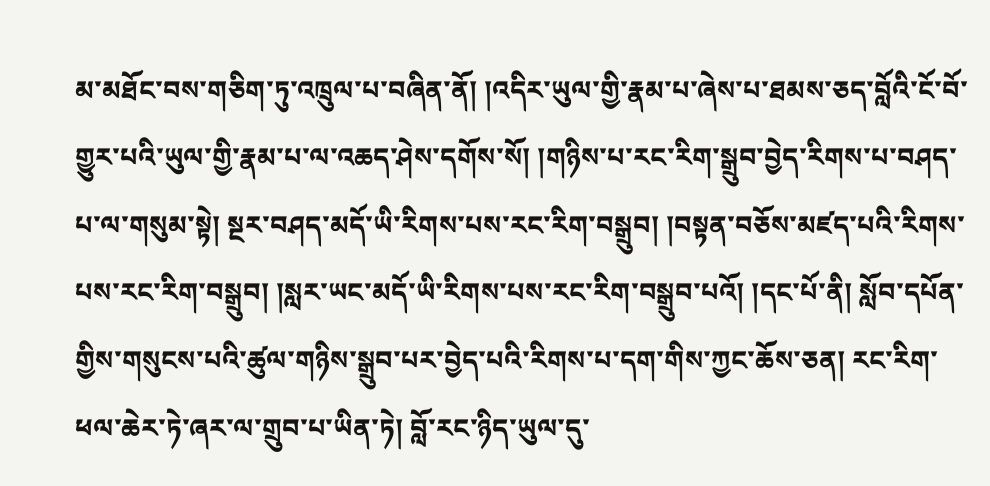མ་མཐོང་བས་གཅིག་ཏུ་འཁྲུལ་པ་བཞིན་ནོ། །འདིར་ཡུལ་གྱི་རྣམ་པ་ཞེས་པ་ཐམས་ཅད་བློའི་ངོ་བོ་གྱུར་པའི་ཡུལ་གྱི་རྣམ་པ་ལ་འཆད་ཤེས་དགོས་སོ། །གཉིས་པ་རང་རིག་སྒྲུབ་བྱེད་རིགས་པ་བཤད་པ་ལ་གསུམ་སྟེ། སྔར་བཤད་མདོ་ཡི་རིགས་པས་རང་རིག་བསྒྲུབ། །བསྟན་བཅོས་མཛད་པའི་རིགས་པས་རང་རིག་བསྒྲུབ། །སླར་ཡང་མདོ་ཡི་རིགས་པས་རང་རིག་བསྒྲུབ་པའོ། །དང་པོ་ནི། སློབ་དཔོན་གྱིས་གསུངས་པའི་ཚུལ་གཉིས་སྒྲུབ་པར་བྱེད་པའི་རིགས་པ་དག་གིས་ཀྱང་ཆོས་ཅན། རང་རིག་ཕལ་ཆེར་ཏེ་ཞར་ལ་གྲུབ་པ་ཡིན་ཏེ། བློ་རང་ཉིད་ཡུལ་དུ་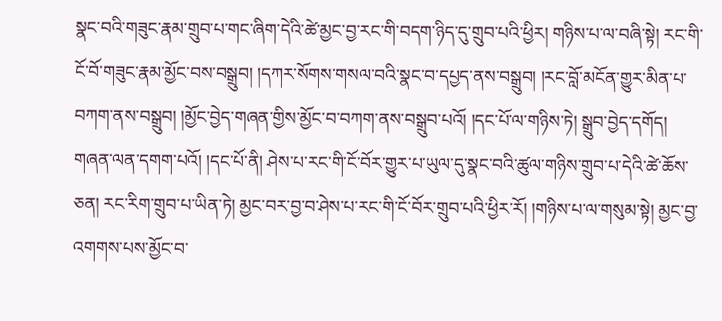སྣང་བའི་གཟུང་རྣམ་གྲུབ་པ་གང་ཞིག་དེའི་ཚེ་མྱང་བྱ་རང་གི་བདག་ཉིད་དུ་གྲུབ་པའི་ཕྱིར། གཉིས་པ་ལ་བཞི་སྟེ། རང་གི་ངོ་བོ་གཟུང་རྣམ་མྱོང་བས་བསྒྲུབ། །དཀར་སོགས་གསལ་བའི་སྣང་བ་དཔྱད་ནས་བསྒྲུབ། །རང་བློ་མངོན་གྱུར་མིན་པ་བཀག་ནས་བསྒྲུབ། །མྱོང་བྱེད་གཞན་གྱིས་མྱོང་བ་བཀག་ནས་བསྒྲུབ་པའོ། །དང་པོ་ལ་གཉིས་ཏེ། སྒྲུབ་བྱེད་དགོད། གཞན་ལན་དགག་པའོ། །དང་པོ་ནི། ཤེས་པ་རང་གི་ངོ་བོར་གྱུར་པ་ཡུལ་དུ་སྣང་བའི་ཚུལ་གཉིས་གྲུབ་པ་དེའི་ཚེ་ཆོས་ཅན། རང་རིག་གྲུབ་པ་ཡིན་ཏེ། མྱང་བར་བྱ་བ་ཤེས་པ་རང་གི་ངོ་བོར་གྲུབ་པའི་ཕྱིར་རོ། །གཉིས་པ་ལ་གསུམ་སྟེ། མྱང་བྱ་འགགས་པས་མྱོང་བ་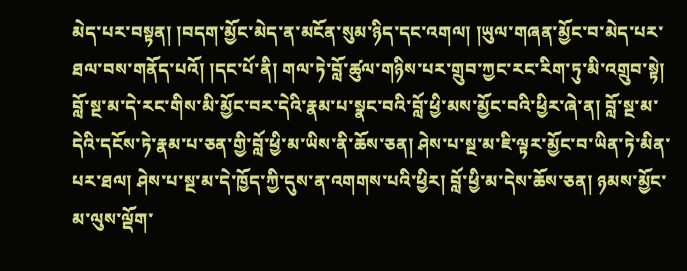མེད་པར་བསྟན། །བདག་མྱོང་མེད་ན་མངོན་སུམ་ཉིད་དང་འགལ། །ཡུལ་གཞན་མྱོང་བ་མེད་པར་ཐལ་བས་གནོད་པའོ། །དང་པོ་ནི། གལ་ཏེ་བློ་ཚུལ་གཉིས་པར་གྲུབ་ཀྱང་རང་རིག་ཏུ་མི་འགྲུབ་སྟེ། བློ་སྔ་མ་དེ་རང་གིས་མི་མྱོང་བར་དེའི་རྣམ་པ་སྣང་བའི་བློ་ཕྱི་མས་མྱོང་བའི་ཕྱིར་ཞེ་ན། བློ་སྔ་མ་དེའི་དངོས་ཏེ་རྣམ་པ་ཅན་གྱི་བློ་ཕྱི་མ་ཡིས་ནི་ཆོས་ཅན། ཤེས་པ་སྔ་མ་ཇི་ལྟར་མྱོང་བ་ཡིན་ཏེ་མིན་པར་ཐལ། ཤེས་པ་སྔ་མ་དེ་ཁྱོད་ཀྱི་དུས་ན་འགགས་པའི་ཕྱིར། བློ་ཕྱི་མ་དེས་ཆོས་ཅན། ཉམས་མྱོང་མ་ལུས་ལྡོག་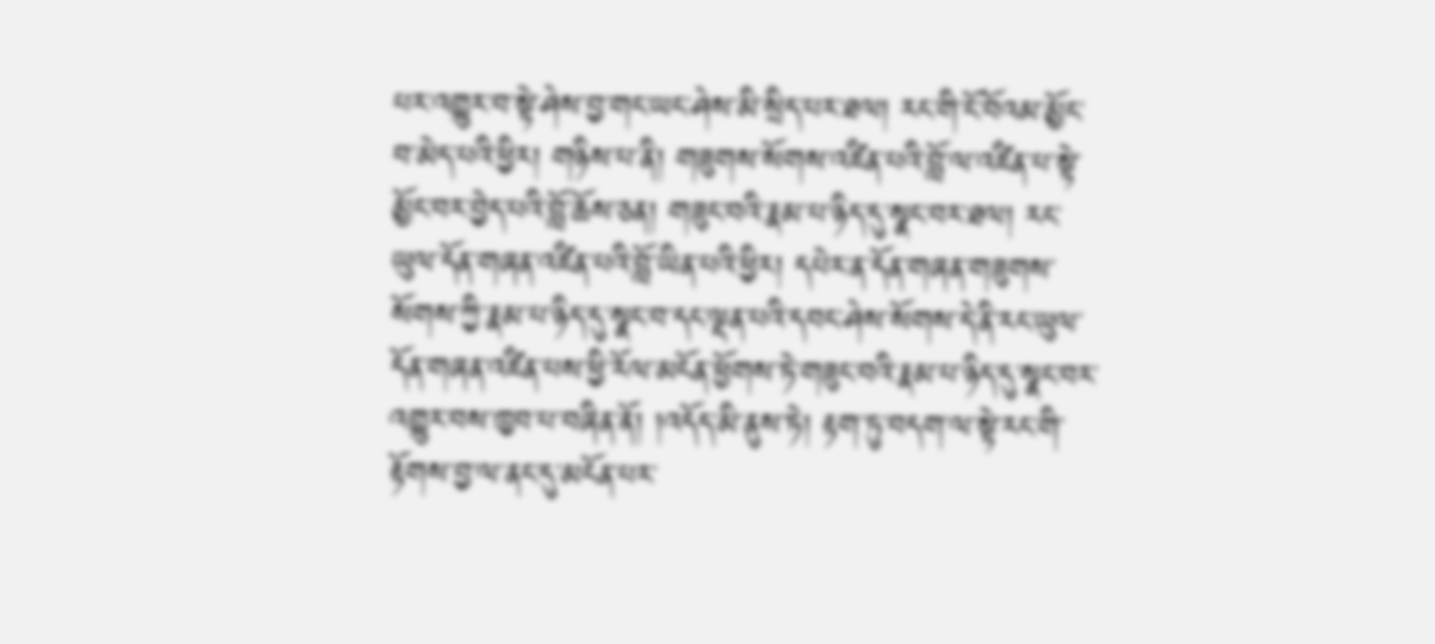པར་འགྱུར་བ་སྟེ་ཤེས་བྱ་གང་ཡང་ཤེས་མི་སྲིད་པར་ཐལ། རང་གི་ངོ་བོའམ་མྱོང་བ་མེད་པའི་ཕྱིར། གཉིས་པ་ནི། གཟུགས་སོགས་འཛིན་པའི་བློ་ལ་འཛིན་པ་སྟེ་མྱོང་བར་བྱེད་པའི་བློ་ཆོས་ཅན། གཟུང་བའི་རྣམ་པ་ཉིད་དུ་སྣང་བར་ཐལ། རང་ཡུལ་དོན་གཞན་འཛིན་པའི་བློ་ཡིན་པའི་ཕྱིར། དཔེར་ན་དོན་གཞན་གཟུགས་སོགས་ཀྱི་རྣམ་པ་ཉིད་དུ་སྣང་བ་དང་ལྡན་པའི་དབང་ཤེས་སོགས་དེ་ནི་རང་ཡུལ་དོན་གཞན་འཛིན་པས་ཕྱི་རོལ་མངོན་ཕྱོགས་ཏེ་གཟུང་བའི་རྣམ་པ་ཉིད་དུ་སྣང་བར་འགྱུར་བས་ཁྱབ་པ་བཞིན་ནོ། །འདོད་མི་ནུས་ཏེ། རྟག་ཏུ་བདག་ལ་སྟེ་རང་གི་རྟོགས་བྱ་ལ་ནང་དུ་མངོན་པར་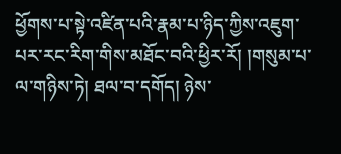ཕྱོགས་པ་སྟེ་འཛིན་པའི་རྣམ་པ་ཉིད་ཀྱིས་འཇུག་པར་རང་རིག་གིས་མཐོང་བའི་ཕྱིར་རོ། །གསུམ་པ་ལ་གཉིས་ཏེ། ཐལ་བ་དགོད། ཉེས་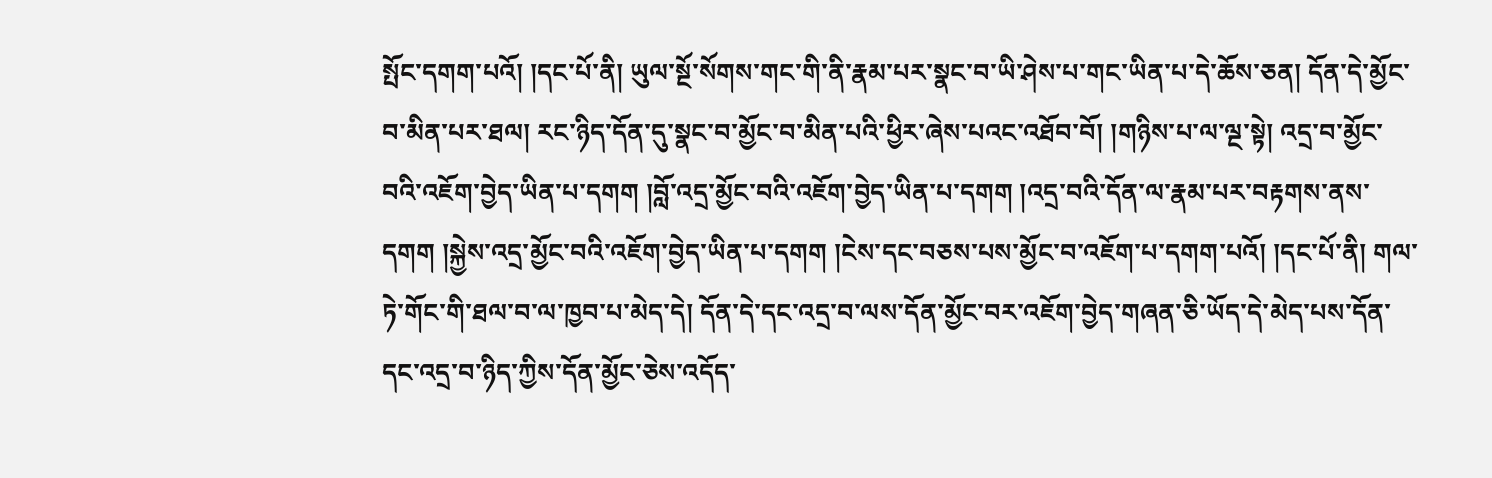སྤོང་དགག་པའོ། །དང་པོ་ནི། ཡུལ་སྔོ་སོགས་གང་གི་ནི་རྣམ་པར་སྣང་བ་ཡི་ཤེས་པ་གང་ཡིན་པ་དེ་ཆོས་ཅན། དོན་དེ་མྱོང་བ་མིན་པར་ཐལ། རང་ཉིད་དོན་དུ་སྣང་བ་མྱོང་བ་མིན་པའི་ཕྱིར་ཞེས་པའང་འཐོབ་བོ། །གཉིས་པ་ལ་ལྔ་སྟེ། འདྲ་བ་མྱོང་བའི་འཇོག་བྱེད་ཡིན་པ་དགག །བློ་འདྲ་མྱོང་བའི་འཇོག་བྱེད་ཡིན་པ་དགག །འདྲ་བའི་དོན་ལ་རྣམ་པར་བརྟགས་ནས་དགག །སྐྱེས་འདྲ་མྱོང་བའི་འཇོག་བྱེད་ཡིན་པ་དགག །ངེས་དང་བཅས་པས་མྱོང་བ་འཇོག་པ་དགག་པའོ། །དང་པོ་ནི། གལ་ཏེ་གོང་གི་ཐལ་བ་ལ་ཁྱབ་པ་མེད་དེ། དོན་དེ་དང་འདྲ་བ་ལས་དོན་མྱོང་བར་འཇོག་བྱེད་གཞན་ཅི་ཡོད་དེ་མེད་པས་དོན་དང་འདྲ་བ་ཉིད་ཀྱིས་དོན་མྱོང་ཅེས་འདོད་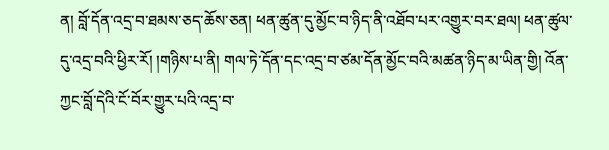ན། བློ་དོན་འདྲ་བ་ཐམས་ཅད་ཆོས་ཅན། ཕན་ཚུན་དུ་མྱོང་བ་ཉིད་ནི་འཐོབ་པར་འགྱུར་བར་ཐལ། ཕན་ཚུལ་དུ་འདྲ་བའི་ཕྱིར་རོ། །གཉིས་པ་ནི། གལ་ཏེ་དོན་དང་འདྲ་བ་ཙམ་དོན་མྱོང་བའི་མཚན་ཉིད་མ་ཡིན་གྱི། འོན་ཀྱང་བློ་དེའི་ངོ་བོར་གྱུར་པའི་འདྲ་བ་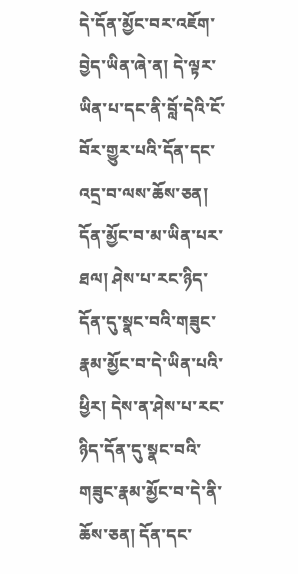དེ་དོན་མྱོང་བར་འཇོག་བྱེད་ཡིན་ཞེ་ན། དེ་ལྟར་ཡིན་པ་དང་ནི་བློ་དེའི་ངོ་བོར་གྱུར་པའི་དོན་དང་འདྲ་བ་ལས་ཆོས་ཅན། དོན་མྱོང་བ་མ་ཡིན་པར་ཐལ། ཤེས་པ་རང་ཉིད་དོན་དུ་སྣང་བའི་གཟུང་རྣམ་མྱོང་བ་དེ་ཡིན་པའི་ཕྱིར། དེས་ན་ཤེས་པ་རང་ཉིད་དོན་དུ་སྣང་བའི་གཟུང་རྣམ་མྱོང་བ་དེ་ནི་ཆོས་ཅན། དོན་དང་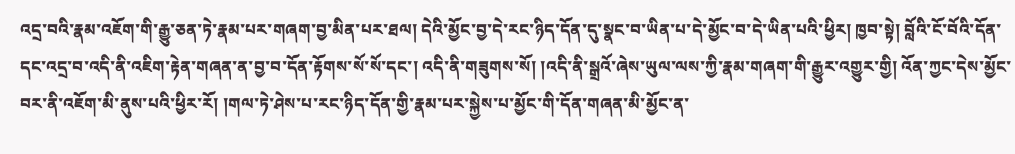འདྲ་བའི་རྣམ་འཇོག་གི་རྒྱུ་ཅན་ཏེ་རྣམ་པར་གཞག་བྱ་མིན་པར་ཐལ། དེའི་མྱོང་བྱ་དེ་རང་ཉིད་དོན་དུ་སྣང་བ་ཡིན་པ་དེ་མྱོང་བ་དེ་ཡིན་པའི་ཕྱིར། ཁྱབ་སྟེ། བློའི་ངོ་བོའི་དོན་དང་འདྲ་བ་འདི་ནི་འཇིག་རྟེན་གཞན་ན་བྱ་བ་དོན་རྟོགས་སོ་སོ་དང་། འདི་ནི་གཟུགས་སོ། །འདི་ནི་སྒྲའོ་ཞེས་ཡུལ་ལས་ཀྱི་རྣམ་གཞག་གི་རྒྱུར་འགྱུར་གྱི། འོན་ཀྱང་དེས་མྱོང་བར་ནི་འཇོག་མི་ནུས་པའི་ཕྱིར་རོ། །གལ་ཏེ་ཤེས་པ་རང་ཉིད་དོན་གྱི་རྣམ་པར་སྐྱེས་པ་མྱོང་གི་དོན་གཞན་མི་མྱོང་ན་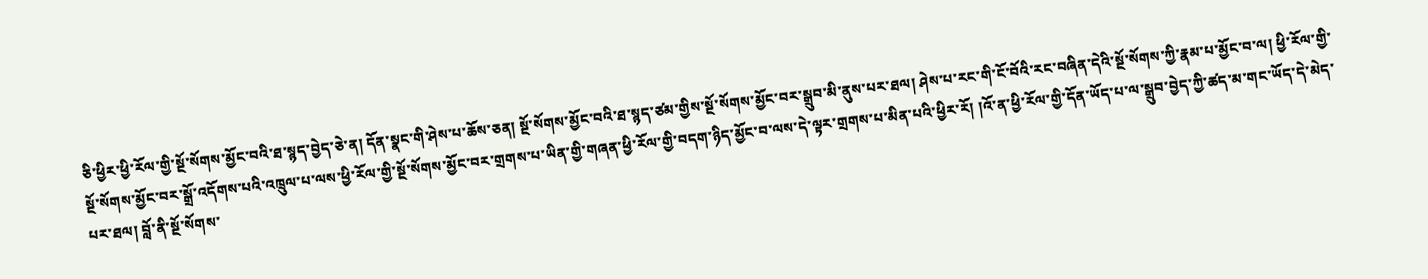ཅི་ཕྱིར་ཕྱི་རོལ་གྱི་སྔོ་སོགས་མྱོང་བའི་ཐ་སྙད་བྱེད་ཅེ་ན། དོན་སྣང་གི་ཤེས་པ་ཆོས་ཅན། སྔོ་སོགས་མྱོང་བའི་ཐ་སྙད་ཙམ་གྱིས་སྔོ་སོགས་མྱོང་བར་སྒྲུབ་མི་ནུས་པར་ཐལ། ཤེས་པ་རང་གི་ངོ་བོའི་རང་བཞིན་དེའི་སྔོ་སོགས་ཀྱི་རྣམ་པ་མྱོང་བ་ལ། ཕྱི་རོལ་གྱི་སྔོ་སོགས་མྱོང་བར་སྒྲོ་འདོགས་པའི་འཁྲུལ་པ་ལས་ཕྱི་རོལ་གྱི་སྔོ་སོགས་མྱོང་བར་གྲགས་པ་ཡིན་གྱི་གཞན་ཕྱི་རོལ་གྱི་བདག་ཉིད་མྱོང་བ་ལས་དེ་ལྟར་གྲགས་པ་མིན་པའི་ཕྱིར་རོ། །འོ་ན་ཕྱི་རོལ་གྱི་དོན་ཡོད་པ་ལ་སྒྲུབ་བྱེད་ཀྱི་ཚད་མ་གང་ཡོད་དེ་མེད་པར་ཐལ། བློ་ནི་སྔོ་སོགས་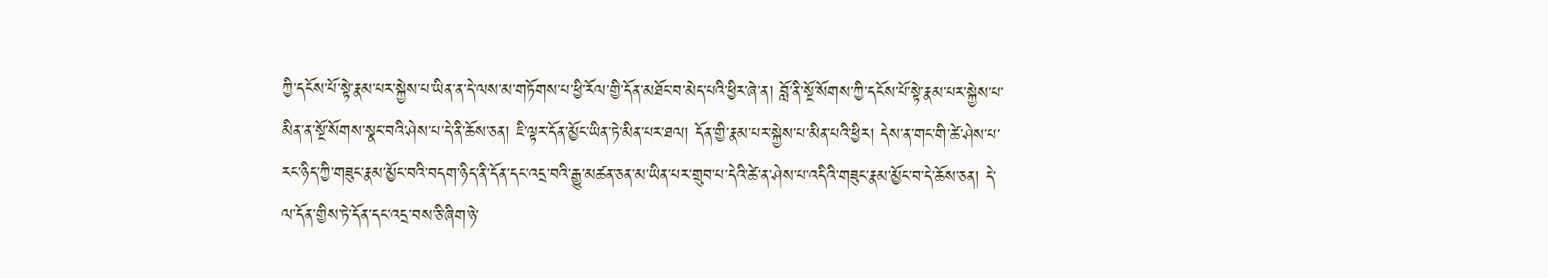ཀྱི་དངོས་པོ་སྟེ་རྣམ་པར་སྐྱེས་པ་ཡིན་ན་དེ་ལས་མ་གཏོགས་པ་ཕྱི་རོལ་གྱི་དོན་མཐོང་བ་མེད་པའི་ཕྱིར་ཞེ་ན། བློ་ནི་སྔོ་སོགས་ཀྱི་དངོས་པོ་སྟེ་རྣམ་པར་སྐྱེས་པ་མིན་ན་སྔོ་སོགས་སྣང་བའི་ཤེས་པ་དེ་ནི་ཆོས་ཅན། ཇི་ལྟར་དོན་མྱོང་ཡིན་ཏེ་མིན་པར་ཐལ། དོན་གྱི་རྣམ་པར་སྐྱེས་པ་མིན་པའི་ཕྱིར། དེས་ན་གང་གི་ཚེ་ཤེས་པ་རང་ཉིད་ཀྱི་གཟུང་རྣམ་མྱོང་བའི་བདག་ཉིད་ནི་དོན་དང་འདྲ་བའི་རྒྱུ་མཚན་ཅན་མ་ཡིན་པར་གྲུབ་པ་དེའི་ཚེ་ན་ཤེས་པ་འདིའི་གཟུང་རྣམ་མྱོང་བ་དེ་ཆོས་ཅན། དེ་ལ་དོན་གྱིས་ཏེ་དོན་དང་འདྲ་བས་ཅི་ཞིག་ཉེ་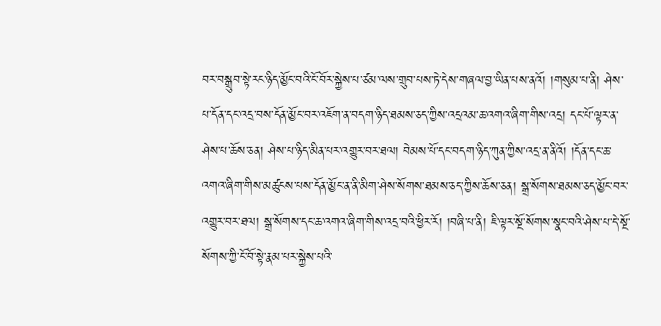བར་བསྒྲུབ་སྟེ་རང་ཉིད་མྱོང་བའི་ངོ་བོར་སྐྱེས་པ་ཙམ་ལས་གྲུབ་པས་ཏེ་དེས་གཞལ་བྱ་ཡིན་པས་ནའོ། །གསུམ་པ་ནི། ཤེས་པ་དོན་དང་འདྲ་བས་དོན་མྱོང་བར་འཇོག་ན་བདག་ཉིད་ཐམས་ཅད་ཀྱིས་འདྲའམ་ཆ་འགའ་ཞིག་གིས་འདྲ། དང་པོ་ལྟར་ན་ཤེས་པ་ཆོས་ཅན། ཤེས་པ་ཉིད་མིན་པར་འགྱུར་བར་ཐལ། བེམས་པོ་དང་བདག་ཉིད་ཀུན་ཀྱིས་འདྲ་ན་ནིའོ། །དོན་དང་ཆ་འགའ་ཞིག་གིས་མཚུངས་པས་དོན་མྱོང་ན་ནི་མིག་ཤེས་སོགས་ཐམས་ཅད་ཀྱིས་ཆོས་ཅན། སྒྲ་སོགས་ཐམས་ཅད་མྱོང་བར་འགྱུར་བར་ཐལ། སྒྲ་སོགས་དང་ཆ་འགའ་ཞིག་གིས་འདྲ་བའི་ཕྱིར་རོ། །བཞི་པ་ནི། ཇི་ལྟར་སྔོ་སོགས་སྣང་བའི་ཤེས་པ་དེ་སྔོ་སོགས་ཀྱི་ངོ་བོ་སྟེ་རྣམ་པར་སྐྱེས་པའི་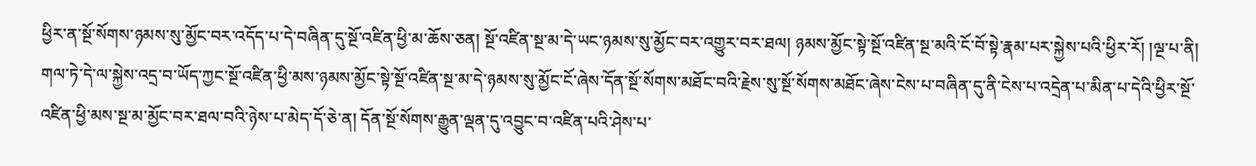ཕྱིར་ན་སྔོ་སོགས་ཉམས་སུ་མྱོང་བར་འདོད་པ་དེ་བཞིན་དུ་སྔོ་འཛིན་ཕྱི་མ་ཆོས་ཅན། སྔོ་འཛིན་སྔ་མ་དེ་ཡང་ཉམས་སུ་མྱོང་བར་འགྱུར་བར་ཐལ། ཉམས་མྱོང་སྟེ་སྔོ་འཛིན་སྔ་མའི་ངོ་བོ་སྟེ་རྣམ་པར་སྐྱེས་པའི་ཕྱིར་རོ། །ལྔ་པ་ནི། གལ་ཏེ་དེ་ལ་སྐྱེས་འདྲ་བ་ཡོད་ཀྱང་སྔོ་འཛིན་ཕྱི་མས་ཉམས་མྱོང་སྟེ་སྔོ་འཛིན་སྔ་མ་དེ་ཉམས་སུ་མྱོང་ངོ་ཞེས་དོན་སྔོ་སོགས་མཐོང་བའི་རྗེས་སུ་སྔོ་སོགས་མཐོང་ཞེས་ངེས་པ་བཞིན་དུ་ནི་ངེས་པ་འདྲེན་པ་མིན་པ་དེའི་ཕྱིར་སྔོ་འཛིན་ཕྱི་མས་སྔ་མ་མྱོང་བར་ཐལ་བའི་ཉེས་པ་མེད་དོ་ཅེ་ན། དོན་སྔོ་སོགས་རྒྱུན་ལྡན་དུ་འབྱུང་བ་འཛིན་པའི་ཤེས་པ་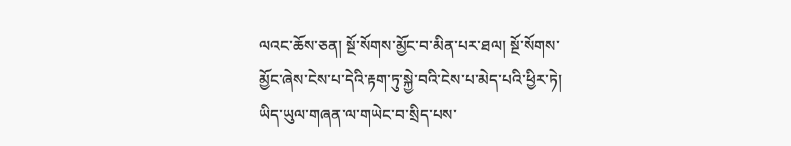ལའང་ཆོས་ཅན། སྔོ་སོགས་མྱོང་བ་མིན་པར་ཐལ། སྔོ་སོགས་མྱོང་ཞེས་ངེས་པ་དེའི་རྟག་ཏུ་སྐྱེ་བའི་ངེས་པ་མེད་པའི་ཕྱིར་ཏེ། ཡིད་ཡུལ་གཞན་ལ་གཡེང་བ་སྲིད་པས་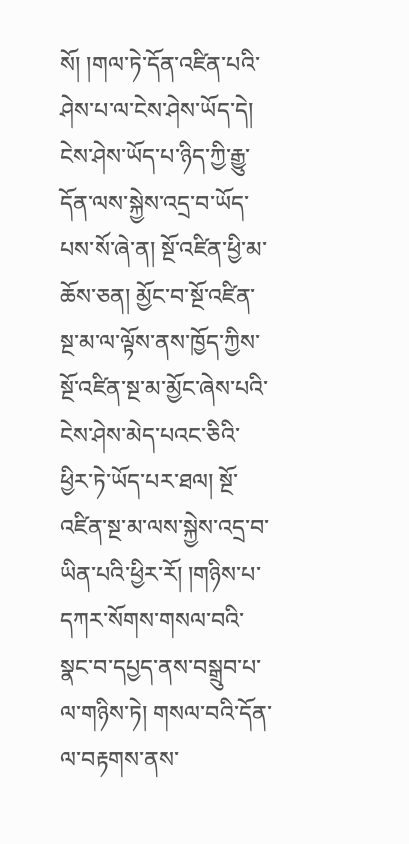སོ། །གལ་ཏེ་དོན་འཛིན་པའི་ཤེས་པ་ལ་ངེས་ཤེས་ཡོད་དེ། ངེས་ཤེས་ཡོད་པ་ཉིད་ཀྱི་རྒྱུ་དོན་ལས་སྐྱེས་འདྲ་བ་ཡོད་པས་སོ་ཞེ་ན། སྔོ་འཛིན་ཕྱི་མ་ཆོས་ཅན། མྱོང་བ་སྔོ་འཛིན་སྔ་མ་ལ་ལྟོས་ནས་ཁྱོད་ཀྱིས་སྔོ་འཛིན་སྔ་མ་མྱོང་ཞེས་པའི་ངེས་ཤེས་མེད་པའང་ཅིའི་ཕྱིར་ཏེ་ཡོད་པར་ཐལ། སྔོ་འཛིན་སྔ་མ་ལས་སྐྱེས་འདྲ་བ་ཡིན་པའི་ཕྱིར་རོ། །གཉིས་པ་དཀར་སོགས་གསལ་བའི་སྣང་བ་དཔྱད་ནས་བསྒྲུབ་པ་ལ་གཉིས་ཏེ། གསལ་བའི་དོན་ལ་བརྟགས་ནས་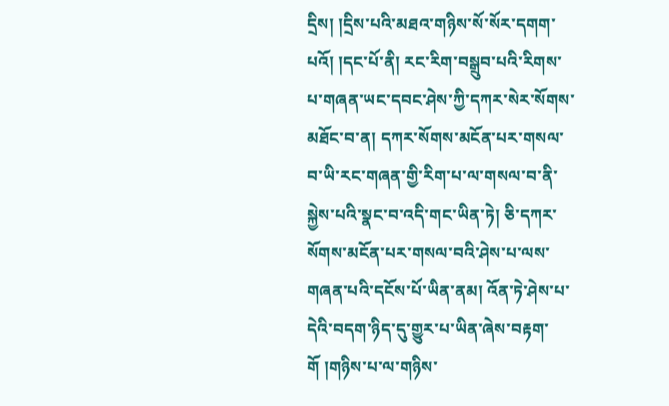དྲིས། །དྲིས་པའི་མཐའ་གཉིས་སོ་སོར་དགག་པའོ། །དང་པོ་ནི། རང་རིག་བསྒྲུབ་པའི་རིགས་པ་གཞན་ཡང་དབང་ཤེས་ཀྱི་དཀར་སེར་སོགས་མཐོང་བ་ན། དཀར་སོགས་མངོན་པར་གསལ་བ་ཡི་རང་གཞན་གྱི་རིག་པ་ལ་གསལ་བ་ནི་སྐྱེས་པའི་སྣང་བ་འདི་གང་ཡིན་ཏེ། ཅི་དཀར་སོགས་མངོན་པར་གསལ་བའི་ཤེས་པ་ལས་གཞན་པའི་དངོས་པོ་ཡིན་ནམ། འོན་ཏེ་ཤེས་པ་དེའི་བདག་ཉིད་དུ་གྱུར་པ་ཡིན་ཞེས་བརྟག་གོ །གཉིས་པ་ལ་གཉིས་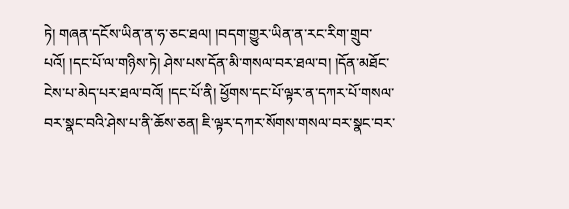ཏེ། གཞན་དངོས་ཡིན་ན་ཧ་ཅང་ཐལ། །བདག་གྱུར་ཡིན་ན་རང་རིག་གྲུབ་པའོ། །དང་པོ་ལ་གཉིས་ཏེ། ཤེས་པས་དོན་མི་གསལ་བར་ཐལ་བ། །དོན་མཐོང་ངེས་པ་མེད་པར་ཐལ་བའོ། །དང་པོ་ནི། ཕྱོགས་དང་པོ་ལྟར་ན་དཀར་པོ་གསལ་བར་སྣང་བའི་ཤེས་པ་ནི་ཆོས་ཅན། ཇི་ལྟར་དཀར་སོགས་གསལ་བར་སྣང་བར་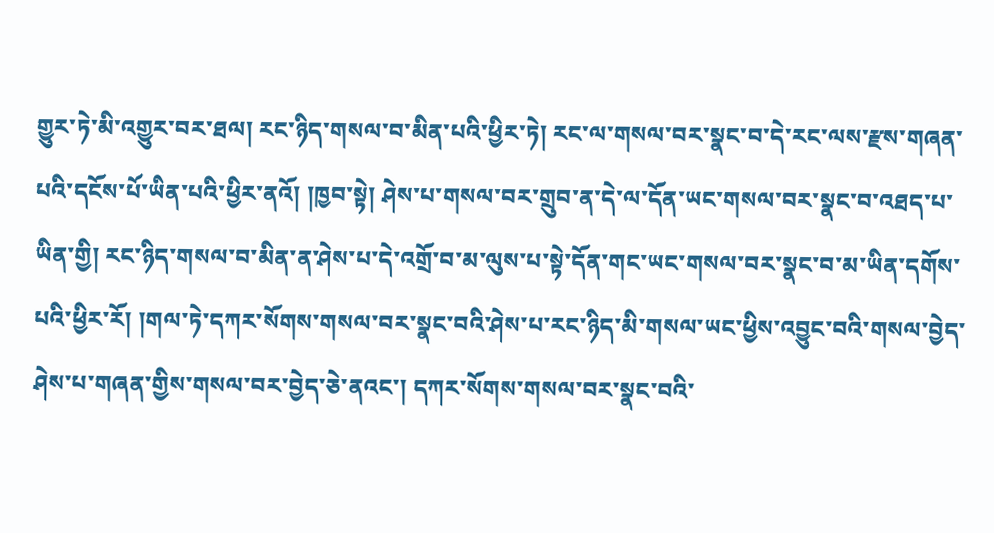གྱུར་ཏེ་མི་འགྱུར་བར་ཐལ། རང་ཉིད་གསལ་བ་མིན་པའི་ཕྱིར་ཏེ། རང་ལ་གསལ་བར་སྣང་བ་དེ་རང་ལས་རྫས་གཞན་པའི་དངོས་པོ་ཡིན་པའི་ཕྱིར་ནའོ། །ཁྱབ་སྟེ། ཤེས་པ་གསལ་བར་གྲུབ་ན་དེ་ལ་དོན་ཡང་གསལ་བར་སྣང་བ་འཐད་པ་ཡིན་གྱི། རང་ཉིད་གསལ་བ་མིན་ན་ཤེས་པ་དེ་འགྲོ་བ་མ་ལུས་པ་སྟེ་དོན་གང་ཡང་གསལ་བར་སྣང་བ་མ་ཡིན་དགོས་པའི་ཕྱིར་རོ། །གལ་ཏེ་དཀར་སོགས་གསལ་བར་སྣང་བའི་ཤེས་པ་རང་ཉིད་མི་གསལ་ཡང་ཕྱིས་འབྱུང་བའི་གསལ་བྱེད་ཤེས་པ་གཞན་གྱིས་གསལ་བར་བྱེད་ཅེ་ནའང་། དཀར་སོགས་གསལ་བར་སྣང་བའི་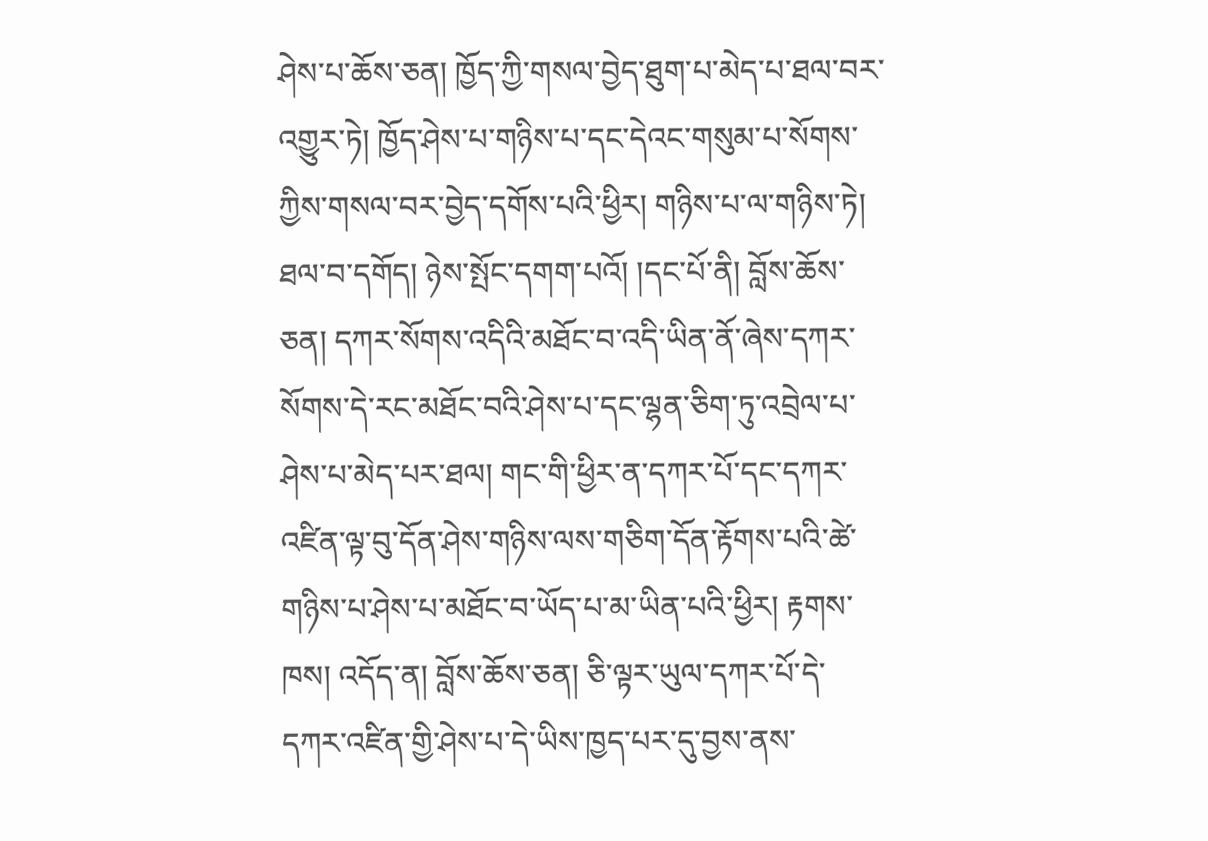ཤེས་པ་ཆོས་ཅན། ཁྱོད་ཀྱི་གསལ་བྱེད་ཐུག་པ་མེད་པ་ཐལ་བར་འགྱུར་ཏེ། ཁྱོད་ཤེས་པ་གཉིས་པ་དང་དེའང་གསུམ་པ་སོགས་ཀྱིས་གསལ་བར་བྱེད་དགོས་པའི་ཕྱིར། གཉིས་པ་ལ་གཉིས་ཏེ། ཐལ་བ་དགོད། ཉེས་སྤོང་དགག་པའོ། །དང་པོ་ནི། བློས་ཆོས་ཅན། དཀར་སོགས་འདིའི་མཐོང་བ་འདི་ཡིན་ནོ་ཞེས་དཀར་སོགས་དེ་རང་མཐོང་བའི་ཤེས་པ་དང་ལྷན་ཅིག་ཏུ་འབྲེལ་པ་ཤེས་པ་མེད་པར་ཐལ། གང་གི་ཕྱིར་ན་དཀར་པོ་དང་དཀར་འཛིན་ལྟ་བུ་དོན་ཤེས་གཉིས་ལས་གཅིག་དོན་རྟོགས་པའི་ཚེ་གཉིས་པ་ཤེས་པ་མཐོང་བ་ཡོད་པ་མ་ཡིན་པའི་ཕྱིར། རྟགས་ཁས། འདོད་ན། བློས་ཆོས་ཅན། ཅི་ལྟར་ཡུལ་དཀར་པོ་དེ་དཀར་འཛིན་གྱི་ཤེས་པ་དེ་ཡིས་ཁྱད་པར་དུ་བྱས་ནས་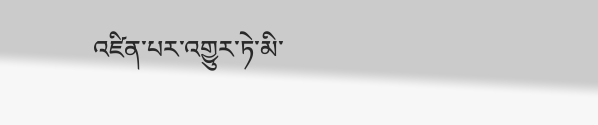འཛིན་པར་འགྱུར་ཏེ་མི་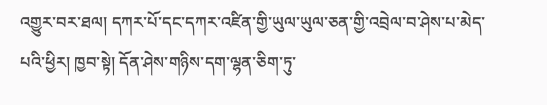འགྱུར་བར་ཐལ། དཀར་པོ་དང་དཀར་འཛིན་གྱི་ཡུལ་ཡུལ་ཅན་གྱི་འབྲེལ་བ་ཤེས་པ་མེད་པའི་ཕྱིར། ཁྱབ་སྟེ། དོན་ཤེས་གཉིས་དག་ལྷན་ཅིག་ཏུ་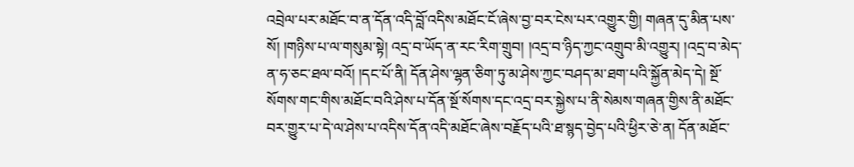འབྲེལ་པར་མཐོང་བ་ན་དོན་འདི་བློ་འདིས་མཐོང་ངོ་ཞེས་བྱ་བར་ངེས་པར་འགྱུར་གྱི། གཞན་དུ་མིན་པས་སོ། །གཉིས་པ་ལ་གསུམ་སྟེ། འདྲ་བ་ཡོད་ན་རང་རིག་གྲུབ། །འདྲ་བ་ཉིད་ཀྱང་འགྲུབ་མི་འགྱུར། །འདྲ་བ་མེད་ན་ཧ་ཅང་ཐལ་བའོ། །དང་པོ་ནི། དོན་ཤེས་ལྷན་ཅིག་ཏུ་མ་ཤེས་ཀྱང་བཤད་མ་ཐག་པའི་སྐྱོན་མེད་དེ། སྔོ་སོགས་གང་གིས་མཐོང་བའི་ཤེས་པ་དོན་སྔོ་སོགས་དང་འདྲ་བར་སྐྱེས་པ་ནི་སེམས་གཞན་གྱིས་ནི་མཐོང་བར་གྱུར་པ་དེ་ལ་ཤེས་པ་འདིས་དོན་འདི་མཐོང་ཞེས་བརྗོད་པའི་ཐ་སྙད་བྱེད་པའི་ཕྱིར་ཅེ་ན། དོན་མཐོང་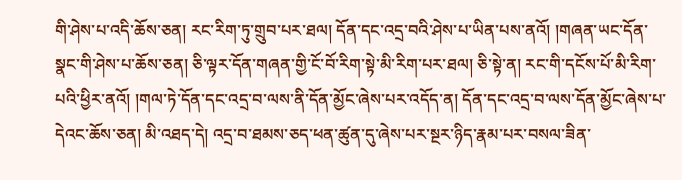གི་ཤེས་པ་འདི་ཆོས་ཅན། རང་རིག་ཏུ་གྲུབ་པར་ཐལ། དོན་དང་འདྲ་བའི་ཤེས་པ་ཡིན་པས་ནའོ། །གཞན་ཡང་དོན་སྣང་གི་ཤེས་པ་ཆོས་ཅན། ཅི་ལྟར་དོན་གཞན་གྱི་ངོ་བོ་རིག་སྟེ་མི་རིག་པར་ཐལ། ཅི་སྟེ་ན། རང་གི་དངོས་པོ་མི་རིག་པའི་ཕྱིར་ནའོ། །གལ་ཏེ་དོན་དང་འདྲ་བ་ལས་ནི་དོན་མྱོང་ཞེས་པར་འདོད་ན། དོན་དང་འདྲ་བ་ལས་དོན་མྱོང་ཞེས་པ་དེའང་ཆོས་ཅན། མི་འཐད་དེ། འདྲ་བ་ཐམས་ཅད་ཕན་ཚུན་དུ་ཞེས་པར་སྔར་ཉིད་རྣམ་པར་བསལ་ཟིན་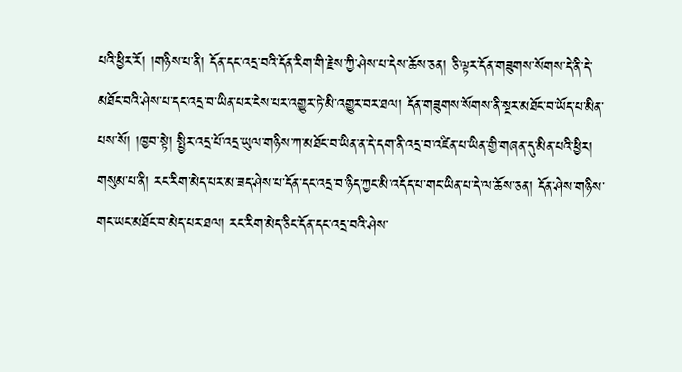པའི་ཕྱིར་རོ། །གཉིས་པ་ནི། དོན་དང་འདྲ་བའི་དོན་རིག་གི་རྗེས་ཀྱི་ཤེས་པ་དེས་ཆོས་ཅན། ཅི་ལྟར་དོན་གཟུགས་སོགས་དེ་ནི་དེ་མཐོང་བའི་ཤེས་པ་དང་འདྲ་བ་ཡིན་པར་ངེས་པར་འགྱུར་ཏེ་མི་འགྱུར་བར་ཐལ། དོན་གཟུགས་སོགས་ནི་སྔར་མཐོང་བ་ཡོད་པ་མིན་པས་སོ། །ཁྱབ་སྟེ། སྤྱིར་འདྲ་པོ་འདྲ་ཡུལ་གཉིས་ཀ་མཐོང་བ་ཡིན་ན་དེ་དག་ནི་འདྲ་བ་འཛིན་པ་ཡིན་གྱི་གཞན་དུ་མིན་པའི་ཕྱིར། གསུམ་པ་ནི། རང་རིག་མེད་པར་མ་ཟད་ཤེས་པ་དོན་དང་འདྲ་བ་ཉིད་ཀྱང་མི་འདོད་པ་གང་ཡིན་པ་དེ་ལ་ཆོས་ཅན། དོན་ཤེས་གཉིས་གང་ཡང་མཐོང་བ་མེད་པར་ཐལ། རང་རིག་མེད་ཅིང་དོན་དང་འདྲ་བའི་ཤེས་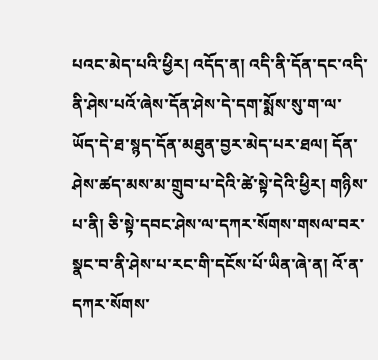པའང་མེད་པའི་ཕྱིར། འདོད་ན། འདི་ནི་དོན་དང་འདི་ནི་ཤེས་པའོ་ཞེས་དོན་ཤེས་དེ་དག་སྨོས་སུ་ག་ལ་ཡོད་དེ་ཐ་སྙད་དོན་མཐུན་བྱར་མེད་པར་ཐལ། དོན་ཤེས་ཚད་མས་མ་གྲུབ་པ་དེའི་ཚེ་སྟེ་དེའི་ཕྱིར། གཉིས་པ་ནི། ཅི་སྟེ་དབང་ཤེས་ལ་དཀར་སོགས་གསལ་བར་སྣང་བ་ནི་ཤེས་པ་རང་གི་དངོས་པོ་ཡིན་ཞེ་ན། འོ་ན་དཀར་སོགས་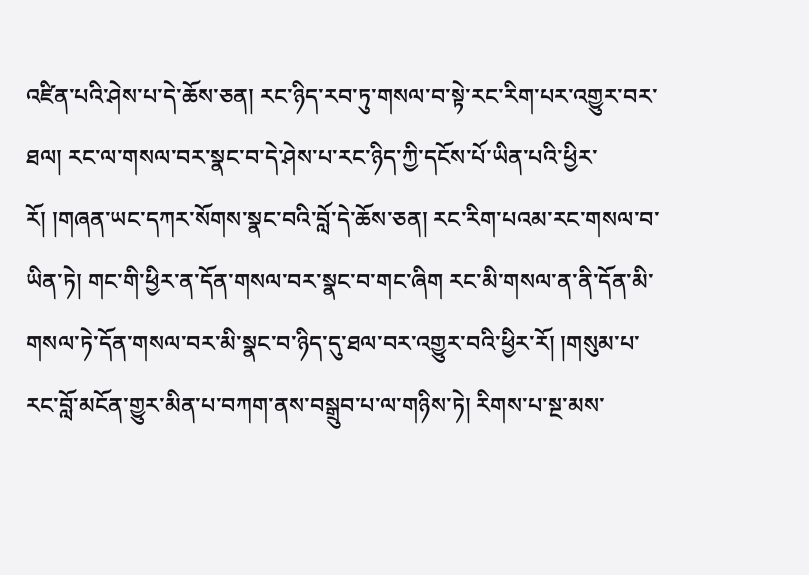འཛིན་པའི་ཤེས་པ་དེ་ཆོས་ཅན། རང་ཉིད་རབ་ཏུ་གསལ་བ་སྟེ་རང་རིག་པར་འགྱུར་བར་ཐལ། རང་ལ་གསལ་བར་སྣང་བ་དེ་ཤེས་པ་རང་ཉིད་ཀྱི་དངོས་པོ་ཡིན་པའི་ཕྱིར་རོ། །གཞན་ཡང་དཀར་སོགས་སྣང་བའི་བློ་དེ་ཆོས་ཅན། རང་རིག་པའམ་རང་གསལ་བ་ཡིན་ཏེ། གང་གི་ཕྱིར་ན་དོན་གསལ་བར་སྣང་བ་གང་ཞིག རང་མི་གསལ་ན་ནི་དོན་མི་གསལ་ཏེ་དོན་གསལ་བར་མི་སྣང་བ་ཉིད་དུ་ཐལ་བར་འགྱུར་བའི་ཕྱིར་རོ། །གསུམ་པ་རང་བློ་མངོན་གྱུར་མིན་པ་བཀག་ནས་བསྒྲུབ་པ་ལ་གཉིས་ཏེ། རིགས་པ་སྔ་མས་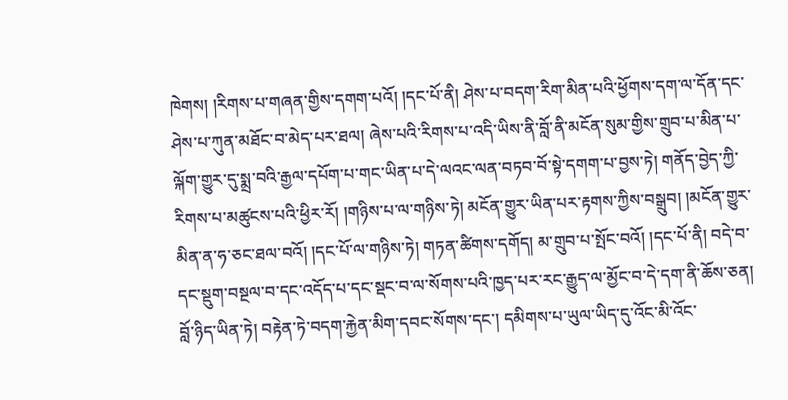ཁེགས། །རིགས་པ་གཞན་གྱིས་དགག་པའོ། །དང་པོ་ནི། ཤེས་པ་བདག་རིག་མིན་པའི་ཕྱོགས་དག་ལ་དོན་དང་ཤེས་པ་ཀུན་མཐོང་བ་མེད་པར་ཐལ། ཞེས་པའི་རིགས་པ་འདི་ཡིས་ནི་བློ་ནི་མངོན་སུམ་གྱིས་གྲུབ་པ་མིན་པ་ལྐོག་གྱུར་དུ་སྨྲ་བའི་རྒྱལ་དཔོག་པ་གང་ཡིན་པ་དེ་ལའང་ལན་བཏབ་བོ་སྟེ་དགག་པ་བྱས་ཏེ། གནོད་བྱེད་ཀྱི་རིགས་པ་མཚུངས་པའི་ཕྱིར་རོ། །གཉིས་པ་ལ་གཉིས་ཏེ། མངོན་གྱུར་ཡིན་པར་རྟགས་ཀྱིས་བསྒྲུབ། །མངོན་གྱུར་མིན་ན་ཧ་ཅང་ཐལ་བའོ། །དང་པོ་ལ་གཉིས་ཏེ། གཏན་ཚིགས་དགོད། མ་གྲུབ་པ་སྤོང་བའོ། །དང་པོ་ནི། བདེ་བ་དང་སྡུག་བསྔལ་བ་དང་འདོད་པ་དང་སྡང་བ་ལ་སོགས་པའི་ཁྱད་པར་རང་རྒྱུད་ལ་མྱོང་བ་དེ་དག་ནི་ཆོས་ཅན། བློ་ཉིད་ཡིན་ཏེ། བརྟེན་ཏེ་བདག་རྐྱེན་མིག་དབང་སོགས་དང་། དམིགས་པ་ཡུལ་ཡིད་དུ་འོང་མི་འོང་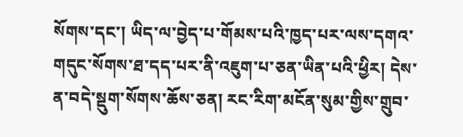སོགས་དང་། ཡིད་ལ་བྱེད་པ་གོམས་པའི་ཁྱད་པར་ལས་དགའ་གདུང་སོགས་ཐ་དད་པར་ནི་འཇུག་པ་ཅན་ཡིན་པའི་ཕྱིར། དེས་ན་བདེ་སྡུག་སོགས་ཆོས་ཅན། རང་རིག་མངོན་སུམ་གྱིས་གྲུབ་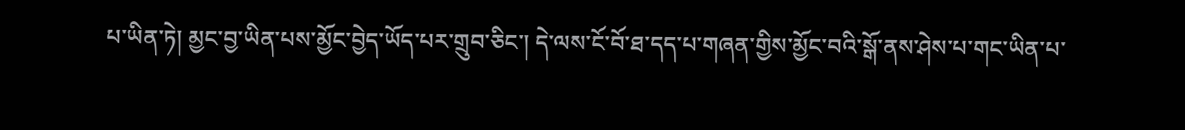པ་ཡིན་ཏེ། མྱང་བྱ་ཡིན་པས་མྱོང་བྱེད་ཡོད་པར་གྲུབ་ཅིང་། དེ་ལས་ངོ་བོ་ཐ་དད་པ་གཞན་གྱིས་མྱོང་བའི་སྒོ་ནས་ཤེས་པ་གང་ཡིན་པ་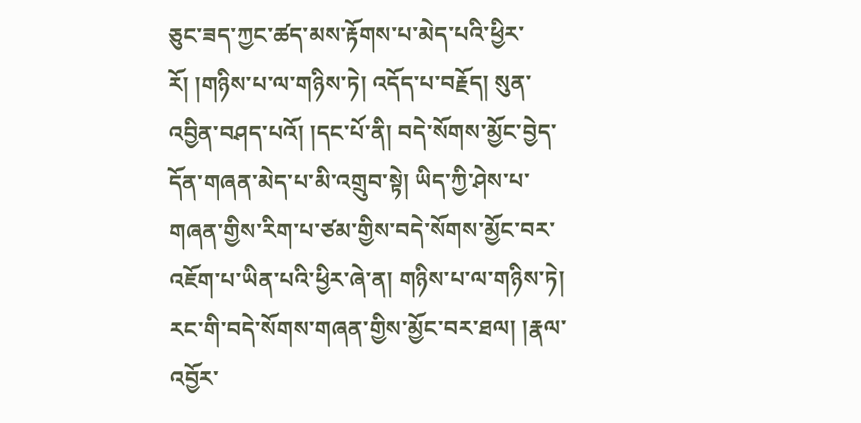ཅུང་ཟད་ཀྱང་ཚད་མས་རྟོགས་པ་མེད་པའི་ཕྱིར་རོ། །གཉིས་པ་ལ་གཉིས་ཏེ། འདོད་པ་བརྗོད། སུན་འབྱིན་བཤད་པའོ། །དང་པོ་ནི། བདེ་སོགས་མྱོང་བྱེད་དོན་གཞན་མེད་པ་མི་འགྲུབ་སྟེ། ཡིད་ཀྱི་ཤེས་པ་གཞན་གྱིས་རིག་པ་ཙམ་གྱིས་བདེ་སོགས་མྱོང་བར་འཇོག་པ་ཡིན་པའི་ཕྱིར་ཞེ་ན། གཉིས་པ་ལ་གཉིས་ཏེ། རང་གི་བདེ་སོགས་གཞན་གྱིས་མྱོང་བར་ཐལ། །རྣལ་འབྱོར་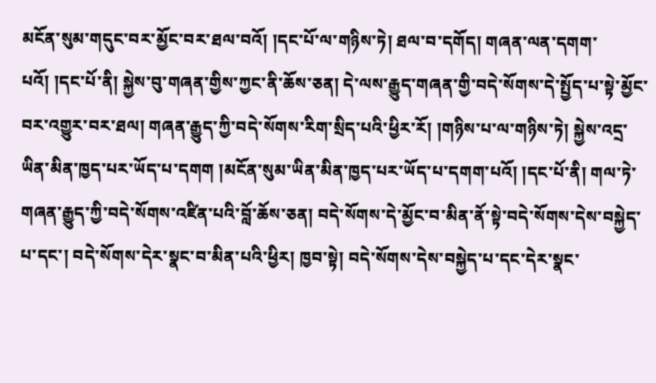མངོན་སུམ་གདུང་བར་མྱོང་བར་ཐལ་བའོ། །དང་པོ་ལ་གཉིས་ཏེ། ཐལ་བ་དགོད། གཞན་ལན་དགག་པའོ། །དང་པོ་ནི། སྐྱེས་བུ་གཞན་གྱིས་ཀྱང་ནི་ཆོས་ཅན། དེ་ལས་རྒྱུད་གཞན་གྱི་བདེ་སོགས་དེ་སྤྱོད་པ་སྟེ་མྱོང་བར་འགྱུར་བར་ཐལ། གཞན་རྒྱུད་ཀྱི་བདེ་སོགས་རིག་སྲིད་པའི་ཕྱིར་རོ། །གཉིས་པ་ལ་གཉིས་ཏེ། སྐྱེས་འདྲ་ཡིན་མིན་ཁྱད་པར་ཡོད་པ་དགག །མངོན་སུམ་ཡིན་མིན་ཁྱད་པར་ཡོད་པ་དགག་པའོ། །དང་པོ་ནི། གལ་ཏེ་གཞན་རྒྱུད་ཀྱི་བདེ་སོགས་འཛིན་པའི་བློ་ཆོས་ཅན། བདེ་སོགས་དེ་མྱོང་བ་མིན་ནོ་སྟེ་བདེ་སོགས་དེས་བསྐྱེད་པ་དང་། བདེ་སོགས་དེར་སྣང་བ་མིན་པའི་ཕྱིར། ཁྱབ་སྟེ། བདེ་སོགས་དེས་བསྐྱེད་པ་དང་དེར་སྣང་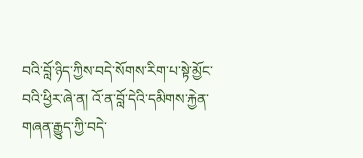བའི་བློ་ཉིད་ཀྱིས་བདེ་སོགས་རིག་པ་སྟེ་མྱོང་བའི་ཕྱིར་ཞེ་ན། འོ་ན་བློ་དེའི་དམིགས་རྐྱེན་གཞན་རྒྱུད་ཀྱི་བདེ་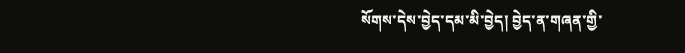སོགས་དེས་བྱེད་དམ་མི་བྱེད། བྱེད་ན་གཞན་གྱི་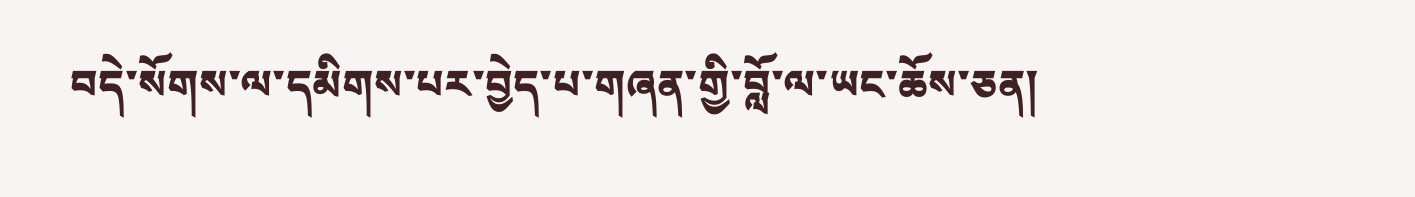བདེ་སོགས་ལ་དམིགས་པར་བྱེད་པ་གཞན་གྱི་བློ་ལ་ཡང་ཆོས་ཅན།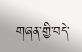གཞན་གྱི་བདེ་